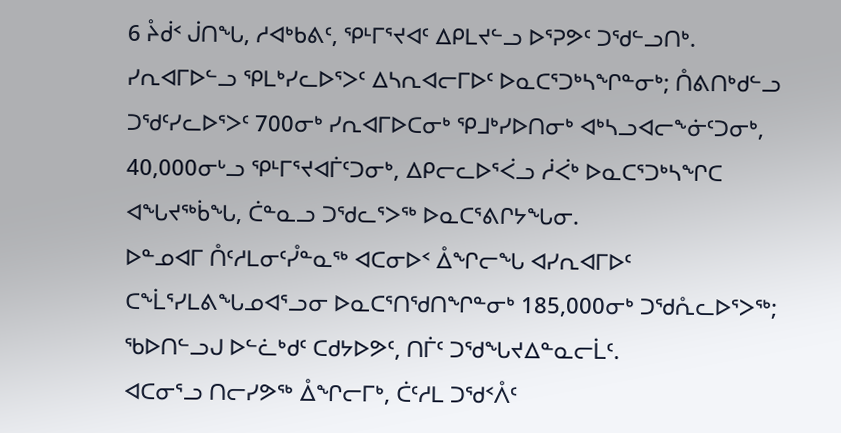6 ᔧᑰᑉ ᒎᑎᖓ, ᓱᐊᒃᑲᕕᑦ, ᕿᒻᒥᕐᔪᐊᑦ ᐃᑭᒪᔪᓪᓗ ᐅᕐᕈᕗᑦ ᑐᖁᓪᓗᑎᒃ.
ᓯᕆᐊᒥᐅᓪᓗ ᕿᒪᒃᓯᓚᐅᕐᐳᑦ ᐃᓴᕆᐊᓕᒥᐅᑦ ᐅᓇᑕᕐᑐᒃᓴᖏᓐᓂᒃ; ᑍᕕᑎᒃᑯᓪᓗ ᑐᖁᑦᓯᓚᐅᕐᐳᑦ 700ᓂᒃ ᓯᕆᐊᒥᐅᑕᓂᒃ ᕿᒧᒃᓯᐅᑎᓂᒃ ᐊᒃᓴᓗᐊᓕᖕᓃᑦᑐᓂᒃ, 40,000ᓂᒡᓗ ᕿᒻᒥᕐᔪᐊᒦᑦᑐᓂᒃ, ᐃᑭᓕᓚᐅᕐᐹᓗ ᓲᐹᒃ ᐅᓇᑕᕐᑐᒃᓴᖏᑕ ᐊᖓᔪᖅᑳᖓ, ᑖᓐᓇᓗ ᑐᖁᓚᕐᐳᖅ ᐅᓇᑕᕐᕕᒋᔭᖓᓂ.
ᐅᓐᓄᐊᒥ ᑍᑦᓱᒪᓂᑦᓮᓐᓇᖅ ᐊᑕᓂᐅᑉ ᐂᖏᓕᖓ ᐊᓯᕆᐊᒥᐅᑦ ᑕᖕᒫᕐᓯᒪᕕᖓᓄᐊᕐᓗᓂ ᐅᓇᑕᕐᑎᖁᑎᖏᓐᓂᒃ 185,000ᓂᒃ ᑐᖁᕅᓚᐅᕐᐳᖅ; ᖃᐅᑎᓪᓗᒍ ᐅᓪᓛᒃᑯᑦ ᑕᑯᔭᐅᕗᑦ, ᑎᒦᑦ ᑐᖁᖓᔪᐃᓐᓇᓕᒫᑦ.
ᐊᑕᓂᕐᓗ ᑎᓕᓯᕗᖅ ᐂᖏᓕᒥᒃ, ᑖᑦᓱᒪ ᑐᖁᑉᐰᑦ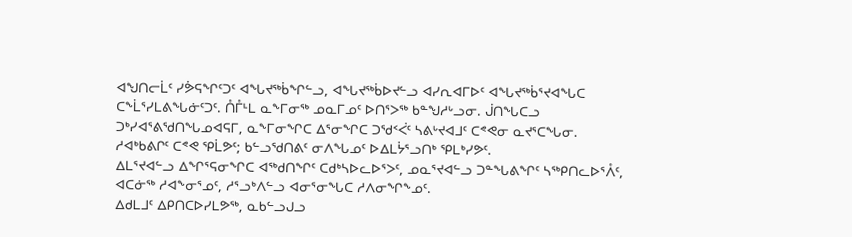ᐊᖑᑎᓕᒫᑦ ᓯᕘᕋᖏᑦᑐᑦ ᐊᖓᔪᖅᑳᖏᓪᓗ, ᐊᖓᔪᖅᑳᐅᔪᓪᓗ ᐊᓯᕆᐊᒥᐅᑦ ᐊᖓᔪᖅᑳᕐᔪᐊᖓᑕ ᑕᖕᒫᕐᓯᒪᕕᖓᓃᑦᑐᑦ. ᑍᒤᒻᒪ ᓇᖕᒥᓂᖅ ᓄᓇᒥᓄᑦ ᐅᑎᕐᐳᖅ ᑲᓐᖑᓱᒡᓗᓂ. ᒎᑎᖓᑕᓗ ᑐᒃᓯᐊᕐᕕᖁᑎᖓᓄᐊᕋᒥ, ᓇᖕᒥᓂᖏᑕ ᐃᕐᓂᖏᑕ ᑐᖁᑉᐹᑦ ᓴᕕᒡᔪᐊᒧᑦ ᑕᕝᕙᓂ ᓇᔪᕐᑕᖓᓂ.
ᓱᐊᒃᑲᕕᒋᑦ ᑕᕝᕙ ᕿᒫᕗᑦ; ᑲᓪᓗᖁᑎᕕᑦ ᓂᐱᖓᓄᑦ ᐅᐃᒪᔮᕐᓗᑎᒃ ᕿᒪᒃᓯᕗᑦ.
ᐃᒪᕐᔪᐊᓪᓗ ᐃᖏᕐᕋᓂᖏᑕ ᐊᖅᑯᑎᖏᑦ ᑕᑯᒃᓴᐅᓚᐅᕐᐳᑦ, ᓄᓇᕐᔪᐊᓪᓗ ᑐᓐᖓᕕᖏᑦ ᓴᖅᑭᑎᓚᐅᕐᐰᑦ, ᐊᑕᓃᖅ ᓱᐊᖕᓂᕐᓄᑦ, ᓱᕐᓗᒃᐱᓪᓗ ᐊᓂᕐᓂᖓᑕ ᓱᐱᓂᖏᖕᓄᑦ.
ᐃᑯᒪᒧᑦ ᐃᑭᑎᑕᐅᓯᒪᕗᖅ, ᓇᑲᓪᓗᒍᓗ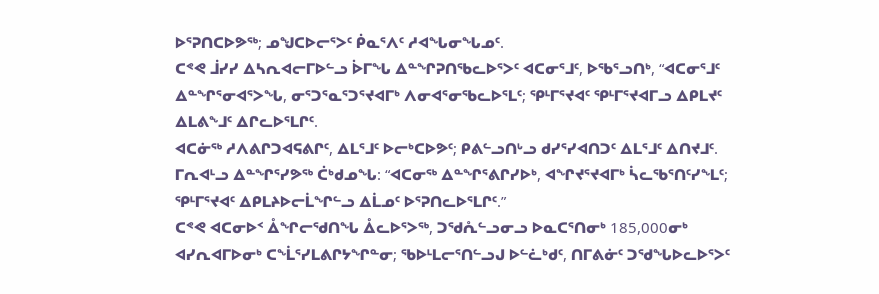ᐅᕐᕈᑎᑕᐅᕗᖅ; ᓄᖑᑕᐅᓕᕐᐳᑦ ᑮᓇᕐᐱᑦ ᓱᐊᖓᓂᖓᓄᑦ.
ᑕᕝᕙ ᒨᓯᓯ ᐃᓴᕆᐊᓕᒥᐅᓪᓗ ᐆᒥᖓ ᐃᓐᖏᕈᑎᖃᓚᐅᕐᐳᑦ ᐊᑕᓂᕐᒧᑦ, ᐅᖃᕐᓗᑎᒃ, “ᐊᑕᓂᕐᒧᑦ ᐃᓐᖏᕐᓂᐊᕐᐳᖓ, ᓂᕐᑐᕐᓇᕐᑐᕐᔪᐊᒥᒃ ᐱᓂᐊᕐᓂᖃᓚᐅᕐᒪᑦ; ᕿᒻᒥᕐᔪᐊᑦ ᕿᒻᒥᕐᔪᐊᒥᓗ ᐃᑭᒪᔪᑦ ᐃᒪᕕᖕᒧᑦ ᐃᒋᓚᐅᕐᒪᒋᑦ.
ᐊᑕᓃᖅ ᓱᐱᕕᒋᑐᐊᕋᕕᒋᑦ, ᐃᒪᕐᒧᑦ ᐅᓕᒃᑕᐅᕗᑦ; ᑭᕕᓪᓗᑎᒡᓗ ᑯᓯᕐᓯᐊᑎᑐᑦ ᐃᒪᕐᒧᑦ ᐃᑎᔪᒧᑦ.
ᒥᕆᐊᒻᓗ ᐃᓐᖏᕐᓯᕗᖅ ᑖᒃᑯᓄᖓ: “ᐊᑕᓂᖅ ᐃᓐᖏᕐᕕᒋᓯᐅᒃ, ᐊᖏᔪᕐᔪᐊᒥᒃ ᓵᓚᖃᕐᑎᑦᓯᖕᒪᑦ; ᕿᒻᒥᕐᔪᐊᑦ ᐃᑭᒪᔨᐅᓕᒫᖏᓪᓗ ᐃᒫᓄᑦ ᐅᕐᕈᑎᓚᐅᕐᒪᒋᑦ.”
ᑕᕝᕙ ᐊᑕᓂᐅᑉ ᐂᖏᓕᖁᑎᖓ ᐂᓚᐅᕐᐳᖅ, ᑐᖁᕅᓪᓗᓂᓗ ᐅᓇᑕᕐᑎᓂᒃ 185,000ᓂᒃ ᐊᓯᕆᐊᒥᐅᓂᒃ ᑕᖕᒫᕐᓯᒪᕕᒋᔭᖏᓐᓂ; ᖃᐅᒻᒪᓕᕐᑎᓪᓗᒍ ᐅᓪᓛᒃᑯᑦ, ᑎᒥᕕᓃᑦ ᑐᖁᖓᐅᓚᐅᕐᐳᑦ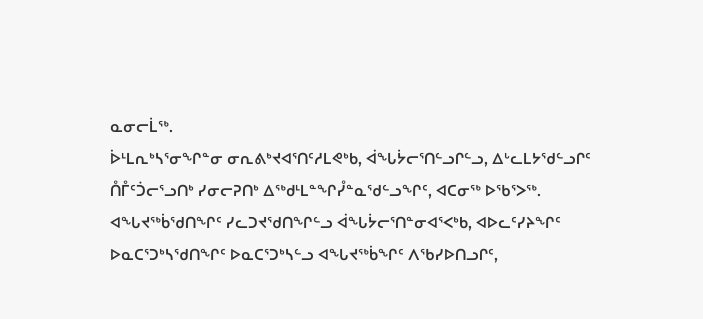ᓇᓂᓕᒫᖅ.
ᐆᒻᒪᕆᒃᓴᕐᓂᖏᓐᓂ ᓂᕆᕕᒃᔪᐊᕐᑎᑦᓱᒪᕙᒃᑲ, ᐋᖓᔮᓕᕐᑎᓪᓗᒋᓪᓗ, ᐃᒡᓚᒪᔭᖁᓪᓗᒋᑦ ᑍᒤᑦᑑᓕᕐᓗᑎᒃ ᓯᓂᓕᕈᑎᒃ ᐃᖅᑯᒻᒪᓐᖏᓮᓐᓇᖁᓪᓗᖏᑦ, ᐊᑕᓂᖅ ᐅᖃᕐᐳᖅ.
ᐊᖓᔪᖅᑳᖁᑎᖏᑦ ᓯᓚᑐᔪᖁᑎᖏᓪᓗ ᐋᖓᔮᓕᕐᑎᓐᓂᐊᕐᐸᒃᑲ, ᐊᐅᓚᑦᓯᔨᖏᑦ ᐅᓇᑕᕐᑐᒃᓴᖁᑎᖏᑦ ᐅᓇᑕᕐᑐᒃᓴᓪᓗ ᐊᖓᔪᖅᑳᖏᑦ ᐱᖃᓯᐅᑎᓗᒋᑦ,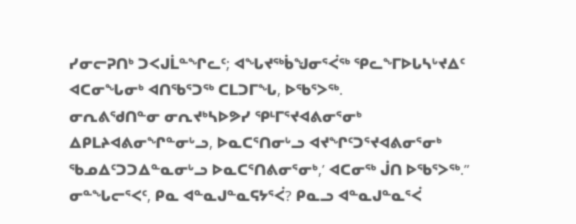ᓯᓂᓕᕈᑎᒃ ᑐᐸᒍᒫᓐᖏᓚᑦ; ᐊᖓᔪᖅᑳᖑᓂᕐᐹᖅ ᕿᓚᖕᒥᐅᒐᓴᒡᔪᐃᑦ ᐊᑕᓂᖓᓂᒃ ᐊᑎᖃᕐᑐᖅ ᑕᒪᑐᒥᖓ, ᐅᖃᕐᐳᖅ.
ᓂᕆᕕᖁᑎᓐᓂ ᓂᕆᔪᒃᓴᐅᕗᓯ ᕿᒻᒥᕐᔪᐊᕕᓂᕐᓂᒃ ᐃᑭᒪᔨᐊᕕᓂᖏᓐᓂᒡᓗ, ᐅᓇᑕᕐᑎᓂᒡᓗ ᐊᔪᖏᑦᑐᕐᔪᐊᕕᓂᕐᓂᒃ ᖃᓄᐃᑦᑐᑐᐃᓐᓇᓂᒡᓗ ᐅᓇᑕᕐᑎᕕᓂᕐᓂᒃ,’ ᐊᑕᓂᖅ ᒎᑎ ᐅᖃᕐᐳᖅ.”
ᓂᓐᖓᓕᕐᐸᑦ, ᑭᓇ ᐊᓐᓇᒍᓐᓇᕋᔭᕐᐹ? ᑭᓇᓗ ᐊᓐᓇᒍᓐᓇᕐᐹ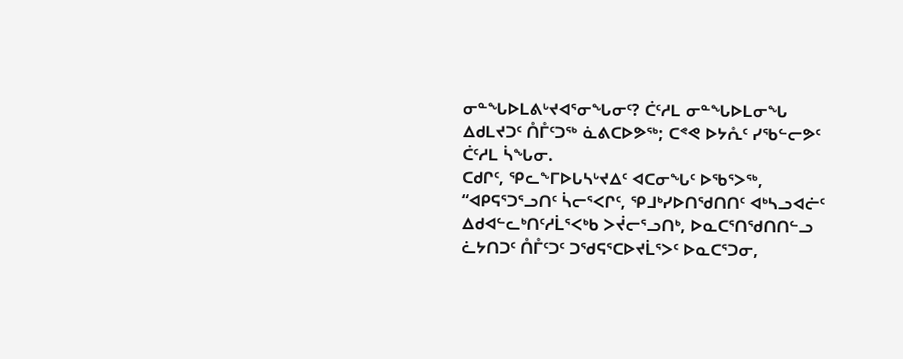ᓂᓐᖓᐅᒪᕕᒡᔪᐊᕐᓂᖓᓂᑦ? ᑖᑦᓱᒪ ᓂᓐᖓᐅᒪᓂᖓ ᐃᑯᒪᔪᑐᑦ ᑍᒤᑦᑐᖅ ᓈᕕᑕᐅᕗᖅ; ᑕᕝᕙ ᐅᔭᕅᑦ ᓯᖃᓪᓕᕗᑦ ᑖᑦᓱᒪ ᓵᖓᓂ.
ᑕᑯᒋᑦ, ᕿᓚᖕᒥᐅᒐᓴᒡᔪᐃᑦ ᐊᑕᓂᖓᑦ ᐅᖃᕐᐳᖅ, “ᐊᑭᕋᕐᑐᕐᓗᑎᑦ ᓵᓕᕐᐸᒋᑦ, ᕿᒧᒃᓯᐅᑎᖁᑎᑎᑦ ᐊᒃᓴᓗᐊᓖᑦ ᐃᑯᐊᓪᓚᒃᑎᑦᓱᒫᕐᐸᒃᑲ ᐳᔫᓕᕐᓗᑎᒃ, ᐅᓇᑕᕐᑎᖁᑎᑎᓪᓗ ᓛᔭᑎᑐᑦ ᑍᒤᑦᑐᑦ ᑐᖁᕋᕐᑕᐅᔪᒫᕐᐳᑦ ᐅᓇᑕᕐᑐᓂ,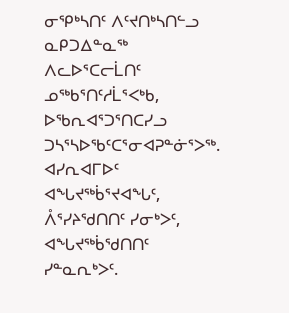ᓂᕿᒃᓴᑎᑦ ᐱᑦᔪᑎᒃᓴᑎᓪᓗ ᓇᑭᑐᐃᓐᓇᖅ ᐱᓚᐅᕐᑕᓕᒫᑎᑦ ᓄᖅᑲᕐᑎᑦᓱᒫᕐᐸᒃᑲ, ᐅᖃᕆᐊᕐᑐᕐᑎᑕᓯᓗ ᑐᓴᕐᓴᐅᖃᑦᑕᕐᓂᐊᕈᓐᓃᕐᐳᖅ.
ᐊᓯᕆᐊᒥᐅᑦ ᐊᖓᔪᖅᑳᕐᔪᐊᖓᑦ, ᐰᕐᓯᔨᖁᑎᑎᑦ ᓯᓂᒃᐳᑦ, ᐊᖓᔪᖅᑳᖁᑎᑎᑦ ᓯᓐᓇᕆᒃᐳᑦ.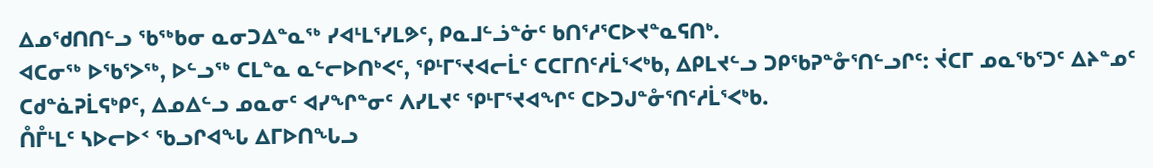ᐃᓄᖁᑎᑎᓪᓗ ᖃᖅᑲᓂ ᓇᓂᑐᐃᓐᓇᖅ ᓯᐊᒻᒪᕐᓯᒪᕗᑦ, ᑭᓇᒧᓪᓘᓐᓃᑦ ᑲᑎᕐᓱᕐᑕᐅᔪᓐᓇᕋᑎᒃ.
ᐊᑕᓂᖅ ᐅᖃᕐᐳᖅ, ᐅᓪᓗᖅ ᑕᒪᓐᓇ ᓇᓪᓕᐅᑎᒃᐸᑦ, ᕿᒻᒥᕐᔪᐊᓕᒫᑦ ᑕᑕᒥᑎᑦᓱᒫᕐᐸᒃᑲ, ᐃᑭᒪᔪᓪᓗ ᑐᑭᖃᕈᓐᓁᕐᑎᓪᓗᒋᑦ: ᔫᑕᒥ ᓄᓇᖃᕐᑐᑦ ᐃᔨᓐᓄᑦ ᑕᑯᓐᓈᕈᒫᕋᒃᑭᑦ, ᐃᓄᐃᓪᓗ ᓄᓇᓂᑦ ᐊᓯᖏᓐᓂᑦ ᐱᓯᒪᔪᑦ ᕿᒻᒥᕐᔪᐊᖏᑦ ᑕᐅᑐᒍᓐᓁᕐᑎᑦᓱᒫᕐᐸᒃᑲ.
ᑍᒤᒻᒪᑦ ᓴᐅᓕᐅᑉ ᖃᓗᒋᐊᖓ ᐃᒥᐅᑎᖓᓗ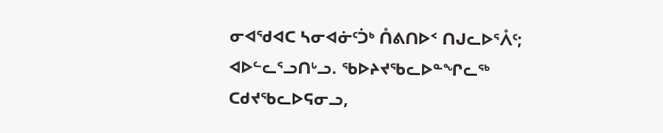ᓂᐊᖁᐊᑕ ᓴᓂᐊᓃᑦᑑᒃ ᑍᕕᑎᐅᑉ ᑎᒍᓚᐅᕐᐰᑦ; ᐊᐅᓪᓚᕐᓗᑎᒡᓗ. ᖃᐅᔨᔪᖃᓚᐅᓐᖏᓚᖅ ᑕᑯᔪᖃᓚᐅᕋᓂᓗ,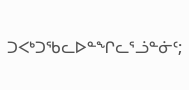ᑐᐸᒃᑐᖃᓚᐅᓐᖏᓚᕐᓘᓐᓃᑦ;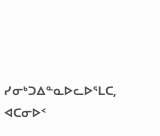ᓯᓂᒃᑐᐃᓐᓇᐅᓚᐅᕐᒪᑕ, ᐊᑕᓂᐅᑉ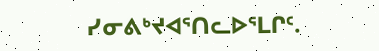ᓯᓂᕕᒃᔪᐊᕐᑎᓚᐅᕐᒪᒋᑦ.